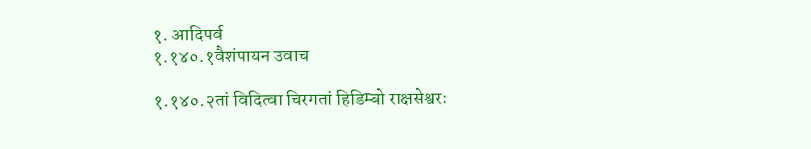१. आदिपर्व
१.१४०.१वैशंपायन उवाच

१.१४०.२तां विदित्वा चिरगतां हिडिम्बो राक्षसेश्वरः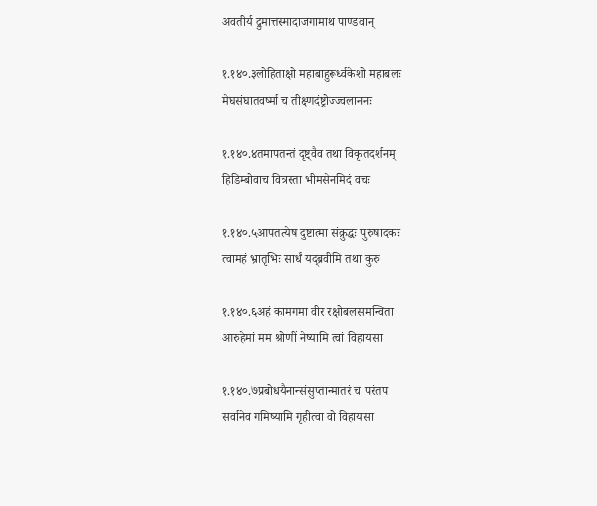अवतीर्य द्रुमात्तस्मादाजगामाथ पाण्डवान्

१.१४०.३लोहिताक्षो महाबाहुरूर्ध्वकेशो महाबलः
मेघसंघातवर्ष्मा च तीक्ष्णदंष्ट्रोज्ज्वलाननः

१.१४०.४तमापतन्तं दृष्ट्वैव तथा विकृतदर्शनम्
हिडिम्बोवाच वित्रस्ता भीमसेनमिदं वचः

१.१४०.५आपतत्येष दुष्टात्मा संक्रुद्धः पुरुषादकः
त्वामहं भ्रातृभिः सार्धं यद्ब्रवीमि तथा कुरु

१.१४०.६अहं कामगमा वीर रक्षोबलसमन्विता
आरुहेमां मम श्रोणीं नेष्यामि त्वां विहायसा

१.१४०.७प्रबोधयैनान्संसुप्तान्मातरं च परंतप
सर्वानेव गमिष्यामि गृहीत्वा वो विहायसा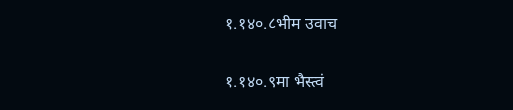१.१४०.८भीम उवाच

१.१४०.९मा भैस्त्वं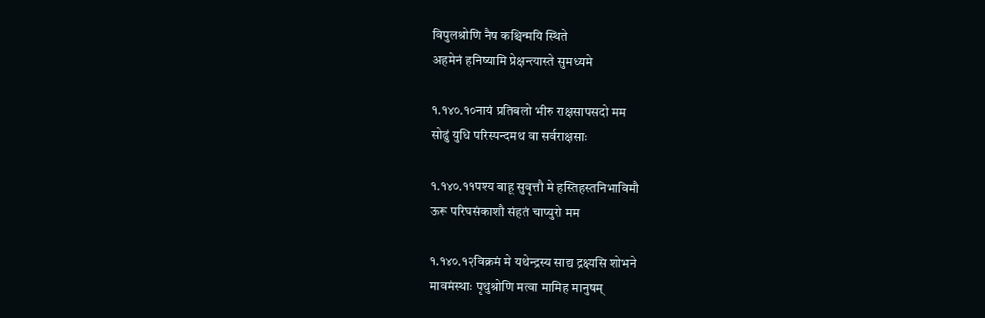विपुलश्रोणि नैष कश्चिन्मयि स्थिते
अहमेनं हनिष्यामि प्रेक्षन्त्यास्ते सुमध्यमे

१.१४०.१०नायं प्रतिबलो भीरु राक्षसापसदो मम
सोढुं युधि परिस्पन्दमथ वा सर्वराक्षसाः

१.१४०.११पश्य बाहू सुवृत्तौ मे हस्तिहस्तनिभाविमौ
ऊरू परिघसंकाशौ संहतं चाप्युरो मम

१.१४०.१२विक्रमं मे यथेन्द्रस्य साद्य द्रक्ष्यसि शोभने
मावमंस्थाः पृथुश्रोणि मत्वा मामिह मानुषम्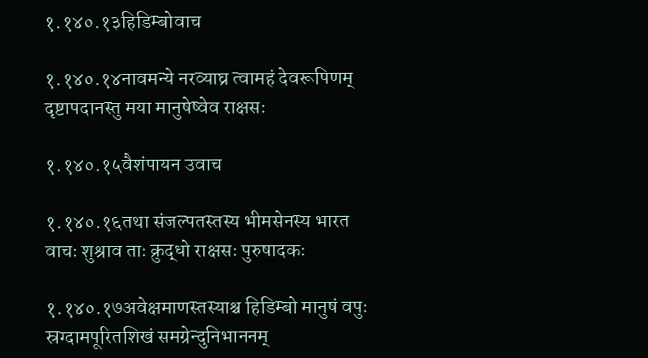१.१४०.१३हिडिम्बोवाच

१.१४०.१४नावमन्ये नरव्याघ्र त्वामहं देवरूपिणम्
दृष्टापदानस्तु मया मानुषेष्वेव राक्षसः

१.१४०.१५वैशंपायन उवाच

१.१४०.१६तथा संजल्पतस्तस्य भीमसेनस्य भारत
वाचः शुश्राव ताः क्रुद्धो राक्षसः पुरुषादकः

१.१४०.१७अवेक्षमाणस्तस्याश्च हिडिम्बो मानुषं वपुः
स्रग्दामपूरितशिखं समग्रेन्दुनिभाननम्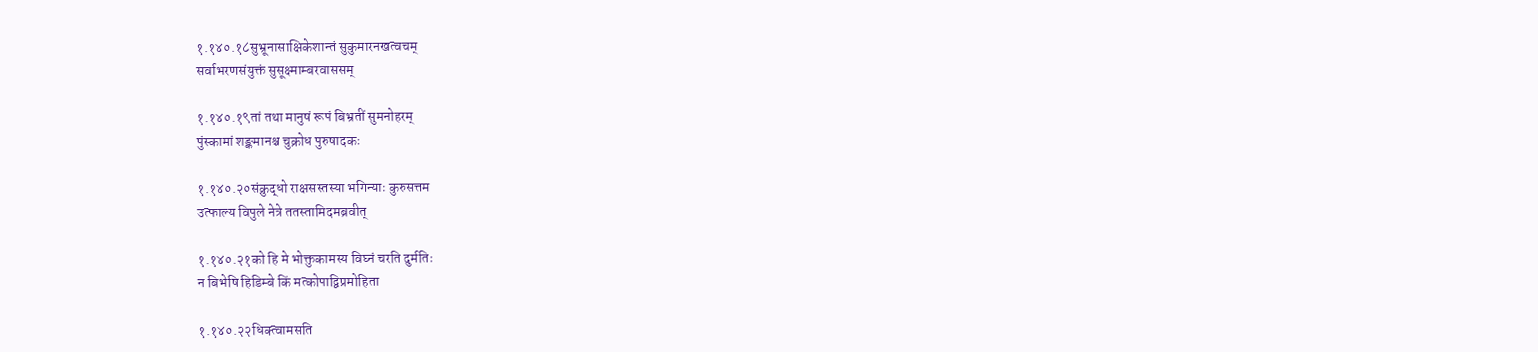१.१४०.१८सुभ्रूनासाक्षिकेशान्तं सुकुमारनखत्वचम्
सर्वाभरणसंयुक्तं सुसूक्ष्माम्बरवाससम्

१.१४०.१९तां तथा मानुषं रूपं बिभ्रतीं सुमनोहरम्
पुंस्कामां शङ्कमानश्च चुक्रोध पुरुषादकः

१.१४०.२०संक्रुद्धो राक्षसस्तस्या भगिन्याः कुरुसत्तम
उत्फाल्य विपुले नेत्रे ततस्तामिदमब्रवीत्

१.१४०.२१को हि मे भोक्तुकामस्य विघ्नं चरति दुर्मतिः
न बिभेषि हिडिम्बे किं मत्कोपाद्विप्रमोहिता

१.१४०.२२धिक्त्वामसति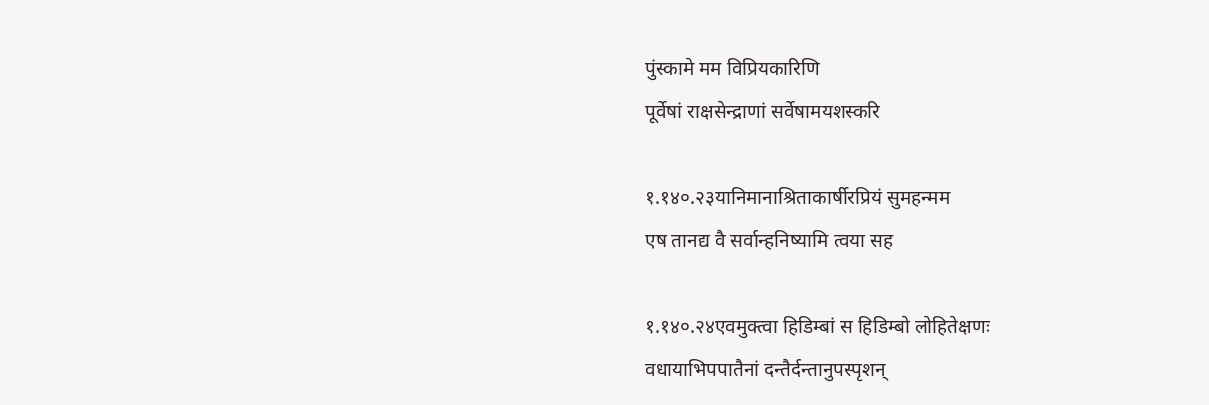पुंस्कामे मम विप्रियकारिणि
पूर्वेषां राक्षसेन्द्राणां सर्वेषामयशस्करि

१.१४०.२३यानिमानाश्रिताकार्षीरप्रियं सुमहन्मम
एष तानद्य वै सर्वान्हनिष्यामि त्वया सह

१.१४०.२४एवमुक्त्वा हिडिम्बां स हिडिम्बो लोहितेक्षणः
वधायाभिपपातैनां दन्तैर्दन्तानुपस्पृशन्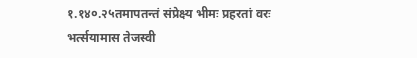१.१४०.२५तमापतन्तं संप्रेक्ष्य भीमः प्रहरतां वरः
भर्त्सयामास तेजस्वी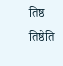तिष्ठ तिष्ठेति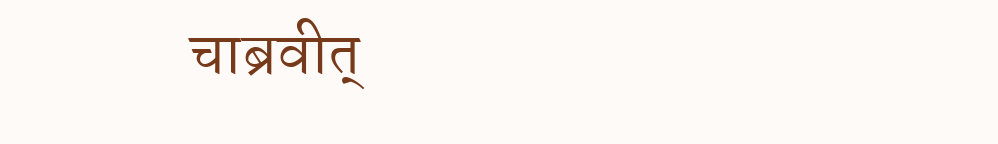चाब्रवीत्